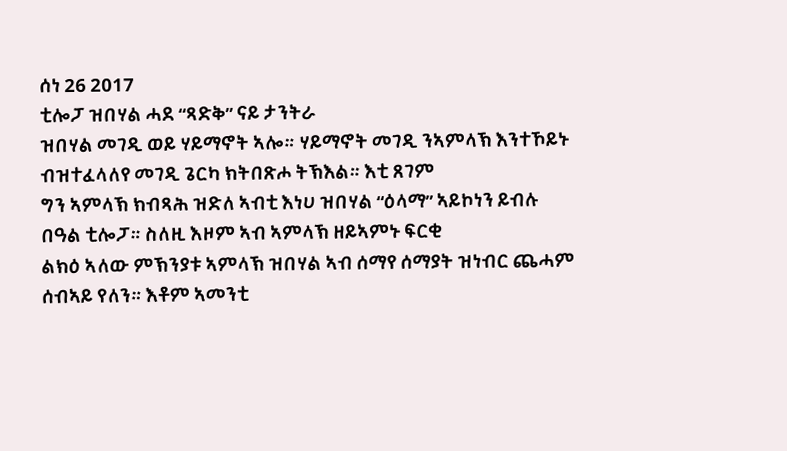ሰነ 26 2017
ቲሎፓ ዝበሃል ሓደ “ጻድቅ” ናይ ታንትራ
ዝበሃል መገዲ ወይ ሃይማኖት ኣሎ። ሃይማኖት መገዲ ንኣምላኽ እንተኾይኑ ብዝተፈላለየ መገዲ ጌርካ ክትበጽሖ ትኽእል። እቲ ጸገም
ግን ኣምላኽ ክብጻሕ ዝድለ ኣብቲ እነሀ ዝበሃል “ዕላማ” ኣይኮነን ይብሉ በዓል ቲሎፓ። ስለዚ እዞም ኣብ ኣምላኽ ዘይኣምኑ ፍርቂ
ልክዕ ኣለው ምኽንያቱ ኣምላኽ ዝበሃል ኣብ ሰማየ ሰማያት ዝነብር ጨሓም ሰብኣይ የለን። እቶም ኣመንቲ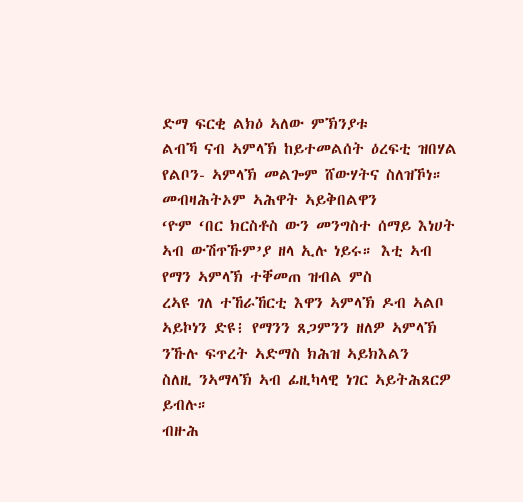ድማ ፍርቂ ልክዕ ኣለው ምኽንያቱ
ልብኻ ናብ ኣምላኽ ከይተመልሰት ዕረፍቲ ዝበሃል የልቦን- ኣምላኽ መልጐም ሸውሃትና ስለዝኾነ። መብዛሕትኦም ኣሕዋት ኣይቅበልዋን
‘ዮም ‘በር ክርስቶስ ውን መንግስተ ሰማይ እነሀት ኣብ ውሽጥኹም’ያ ዘላ ኢሉ ነይሩ። እቲ ኣብ የማን ኣምላኽ ተቐመጠ ዝብል ምስ
ረኣዩ ገለ ተኸራኸርቲ እዋን ኣምላኽ ዶብ ኣልቦ ኣይኮነን ድዩ፧ የማንን ጸጋምንን ዘለዎ ኣምላኽ ንኹሉ ፍጥረት ኣድማስ ክሕዝ ኣይክእልን
ስለዚ ንኣማላኽ ኣብ ፊዚካላዊ ነገር ኣይትሕጸርዎ ይብሉ።
ብዙሕ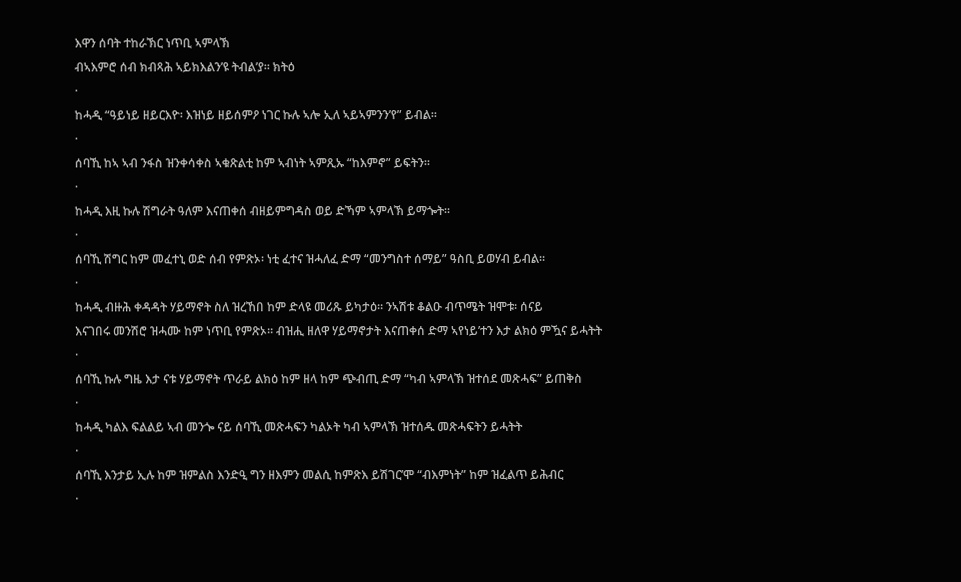እዋን ሰባት ተከራኽር ነጥቢ ኣምላኽ
ብኣእምሮ ሰብ ክብጻሕ ኣይክእልን’ዩ ትብል’ያ። ክትዕ
·
ከሓዲ “ዓይነይ ዘይርእዮ፡ እዝነይ ዘይሰምዖ ነገር ኩሉ ኣሎ ኢለ ኣይኣምንን’የ” ይብል።
·
ሰባኺ ከኣ ኣብ ንፋስ ዝንቀሳቀስ ኣቁጽልቲ ከም ኣብነት ኣምጺኡ “ከእምኖ” ይፍትን።
·
ከሓዲ እዚ ኩሉ ሽግራት ዓለም እናጠቀሰ ብዘይምግዳስ ወይ ድኻም ኣምላኽ ይማጐት።
·
ሰባኺ ሽግር ከም መፈተኒ ወድ ሰብ የምጽኦ፡ ነቲ ፈተና ዝሓለፈ ድማ “መንግስተ ሰማይ” ዓስቢ ይወሃብ ይብል።
·
ከሓዲ ብዙሕ ቀዳዳት ሃይማኖት ስለ ዝረኸበ ከም ድላዩ መሪጹ ይካታዕ። ንኣሽቱ ቆልዑ ብጥሜት ዝሞቱ፡ ሰናይ
እናገበሩ መንሽሮ ዝሓሙ ከም ነጥቢ የምጽኦ። ብዝሒ ዘለዋ ሃይማኖታት እናጠቀሰ ድማ ኣየነይ’ተን እታ ልክዕ ምዃና ይሓትት
·
ሰባኺ ኩሉ ግዜ እታ ናቱ ሃይማኖት ጥራይ ልክዕ ከም ዘላ ከም ጭብጢ ድማ “ካብ ኣምላኽ ዝተሰደ መጽሓፍ” ይጠቅስ
·
ከሓዲ ካልእ ፍልልይ ኣብ መንጐ ናይ ሰባኺ መጽሓፍን ካልኦት ካብ ኣምላኽ ዝተሰዱ መጽሓፍትን ይሓትት
·
ሰባኺ እንታይ ኢሉ ከም ዝምልስ እንድዒ ግን ዘእምን መልሲ ከምጽእ ይሽገር’ሞ “ብእምነት” ከም ዝፈልጥ ይሕብር
·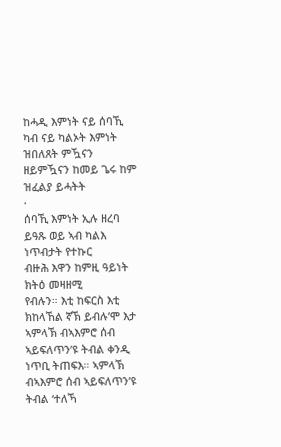ከሓዲ እምነት ናይ ሰባኺ ካብ ናይ ካልኦት እምነት ዝበለጸት ምዃናን ዘይምዃናን ከመይ ጌሩ ከም ዝፈልያ ይሓትት
·
ሰባኺ እምነት ኢሉ ዘረባ ይዓጹ ወይ ኣብ ካልእ ነጥብታት የተኩር
ብዙሕ እዋን ከምዚ ዓይነት ክትዕ መዛዘሚ
የብሉን። እቲ ከፍርስ እቲ ክከላኸል ኛኽ ይብሉ’ሞ እታ ኣምላኽ ብኣእምሮ ሰብ ኣይፍለጥን’ዩ ትብል ቀንዲ ነጥቢ ትጠፍእ። ኣምላኽ
ብኣእምሮ ሰብ ኣይፍለጥን’ዩ ትብል ‘ተለኻ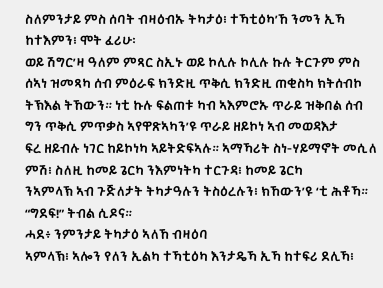ስለምንታይ ምስ ሰባት ብዛዕብኡ ትካታዕ፧ ተኻቲዕካ’ኸ ንመን ኢኻ ከተእምን፧ ሞት ፈሪሁ፡
ወይ ሽግር’ዛ ዓለም ምጻር ስኢኑ ወይ ኮሊሉ ኮሊሉ ኩሉ ትርጉም ምስ ሰኣነ ዝመጻካ ሰብ ምዕራፍ ክንድዚ ጥቅሲ ክንድዚ ጠቂስካ ክትሰብኮ
ትኽእል ትኸውን። ነቲ ኩሉ ፍልጠቱ ካብ ኣእምሮኡ ጥራይ ዝቅበል ሰብ ግን ጥቅሲ ምጥቃስ ኣየዋጽኣካን’ዩ ጥራይ ዘይኮነ ኣብ መወዳእታ
ፍረ ዘይብሉ ነገር ከይኮነካ ኣይትድፍኣሉ። ኣማኻሪት ስነ-ሃይማኖት መሲለ ምሽ፧ ስለዚ ከመይ ጌርካ ንእምነትካ ተርጉዳ፧ ከመይ ጌርካ
ንኣምላኽ ኣብ ጉጅለታት ትካታዓሉን ትስዕረሉን፧ ክኸውን’ዩ ‘ቲ ሕቶኻ። “ግደፍ!” ትብል ሲዶና።
ሓደ፥ ንምንታይ ትካታዕ ኣለኸ ብዛዕባ
ኣምላኽ፧ ኣሎን የለን ኢልካ ተኻቲዕካ እንታዴኻ ኢኻ ከተፍሪ ደሊኻ፧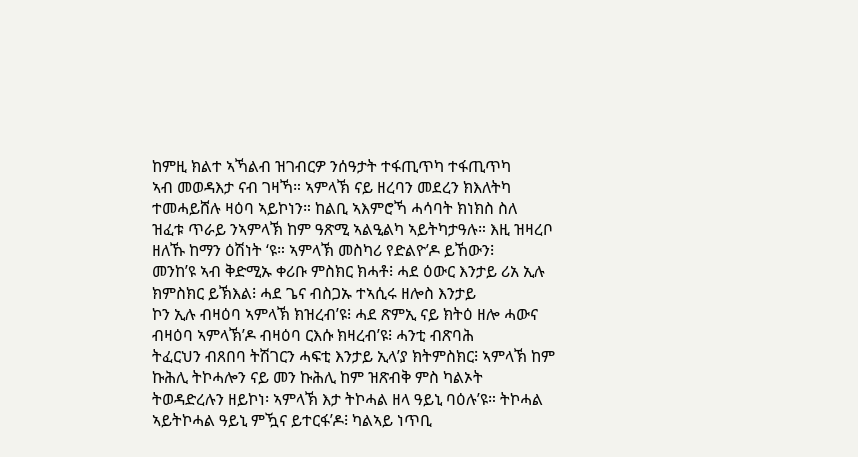ከምዚ ክልተ ኣኻልብ ዝገብርዎ ንሰዓታት ተፋጢጥካ ተፋጢጥካ
ኣብ መወዳእታ ናብ ገዛኻ። ኣምላኽ ናይ ዘረባን መደረን ክእለትካ ተመሓይሸሉ ዛዕባ ኣይኮነን። ከልቢ ኣእምሮኻ ሓሳባት ክነክስ ስለ
ዝፈቱ ጥራይ ንኣምላኽ ከም ዓጽሚ ኣልዒልካ ኣይትካታዓሉ። እዚ ዝዛረቦ ዘለኹ ከማን ዕሽነት ‘ዩ። ኣምላኽ መስካሪ የድልዮ’ዶ ይኸውን፧
መንከ’ዩ ኣብ ቅድሚኡ ቀሪቡ ምስክር ክሓቶ፧ ሓደ ዕውር እንታይ ሪአ ኢሉ ክምስክር ይኽእል፧ ሓደ ጌና ብስጋኡ ተኣሲሩ ዘሎስ እንታይ
ኮን ኢሉ ብዛዕባ ኣምላኽ ክዝረብ’ዩ፧ ሓደ ጽምኢ ናይ ክትዕ ዘሎ ሓውና ብዛዕባ ኣምላኽ’ዶ ብዛዕባ ርእሱ ክዛረብ’ዩ፧ ሓንቲ ብጽባሕ
ትፈርህን ብጸበባ ትሽገርን ሓፍቲ እንታይ ኢላ’ያ ክትምስክር፧ ኣምላኽ ከም ኩሕሊ ትኮሓሎን ናይ መን ኩሕሊ ከም ዝጽብቅ ምስ ካልኦት
ትወዳድረሉን ዘይኮነ፡ ኣምላኽ እታ ትኮሓል ዘላ ዓይኒ ባዕሉ’ዩ። ትኮሓል ኣይትኮሓል ዓይኒ ምዃና ይተርፋ’ዶ፧ ካልኣይ ነጥቢ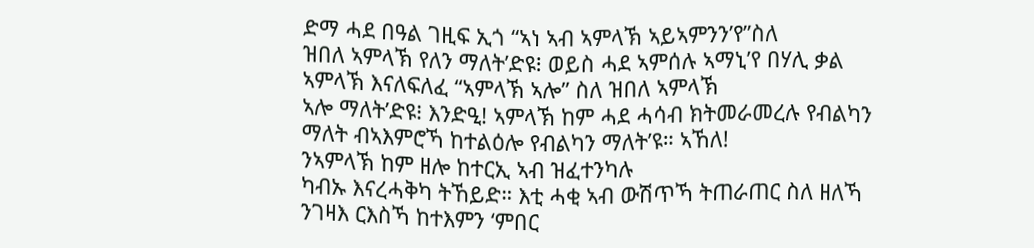ድማ ሓደ በዓል ገዚፍ ኢጎ “ኣነ ኣብ ኣምላኽ ኣይኣምንን’የ”ስለ
ዝበለ ኣምላኽ የለን ማለት’ድዩ፧ ወይስ ሓደ ኣምሰሉ ኣማኒ’የ በሃሊ ቃል ኣምላኽ እናለፍለፈ “ኣምላኽ ኣሎ” ስለ ዝበለ ኣምላኽ
ኣሎ ማለት’ድዩ፧ እንድዒ! ኣምላኽ ከም ሓደ ሓሳብ ክትመራመረሉ የብልካን ማለት ብኣእምሮኻ ከተልዕሎ የብልካን ማለት’ዩ። ኣኸለ!
ንኣምላኽ ከም ዘሎ ከተርኢ ኣብ ዝፈተንካሉ
ካብኡ እናረሓቅካ ትኸይድ። እቲ ሓቂ ኣብ ውሽጥኻ ትጠራጠር ስለ ዘለኻ ንገዛእ ርእስኻ ከተእምን ‘ምበር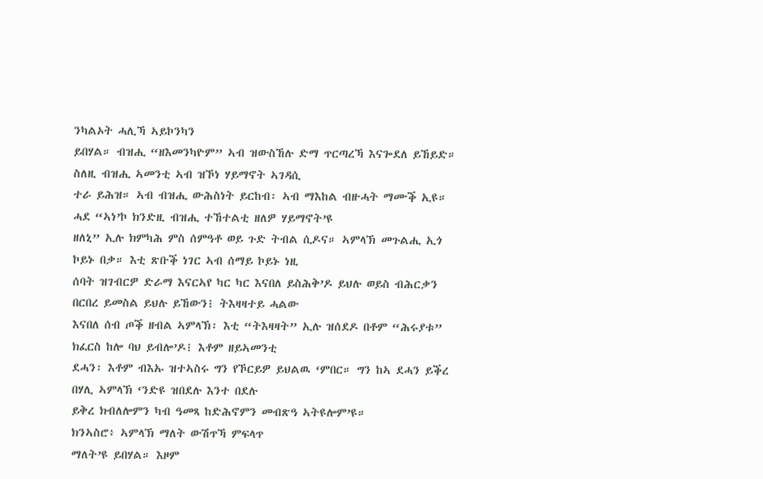ንካልኦት ሓሊኻ ኣይኮንካን
ይበሃል። ብዝሒ “ዘእመንካዮም” ኣብ ዝውስኸሉ ድማ ጥርጣረኻ እናጐደለ ይኸይድ። ስለዚ ብዝሒ ኣመንቲ ኣብ ዝኾነ ሃይማኖት ኣገዳሲ
ተራ ይሕዝ። ኣብ ብዝሒ ውሕስነት ይርከብ፡ ኣብ ማእከል ብዙሓት ማሙቕ ኢዩ። ሓደ “ኣነ’ኮ ክንድዚ ብዝሒ ተኸተልቲ ዘለዎ ሃይማኖት’ዩ
ዘለኒ” ኢሉ ክምካሕ ምስ ሰምዓቶ ወይ ጉድ ትብል ሲዶና። ኣምላኽ መጉልሒ ኢጎ ኮይኑ በቃ። እቲ ጽቡቕ ነገር ኣብ ሰማይ ኮይኑ ነዚ
ሰባት ዝገብርዎ ድራማ እናርኣየ ካር ካር እናበለ ይስሕቅ’ዶ ይህሉ ወይስ ብሕርቃን በርበረ ይመስል ይህሉ ይኸውን፧ ትእዛዛተይ ሓልው
እናበለ ሰብ ጦቕ ዘብል ኣምላኽ፡ እቲ “ትእዛዛት” ኢሉ ዝሰደዶ በቶም “ሕሩያቱ” ክፈርስ ከሎ ባህ ይብሎ’ዶ፧ እቶም ዘይኣመንቲ
ደሓን፡ እቶም ብእኡ ዝተኣስሩ ግን የኾርይዎ ይህልዉ ‘ምበር። ግን ከኣ ደሓን ይቕረ በሃሊ ኣምላኽ ‘ንድዩ ዝበደሉ እንተ በደሉ
ይቅረ ክብለሎምን ካብ ዓመጻ ከድሕኖምን መብጽዓ ኣትዩሎም’ዩ።
ክንኣስሮ፥ ኣምላኽ ማለት ውሽጥኻ ምፍላጥ
ማለት’ዩ ይበሃል። እዞም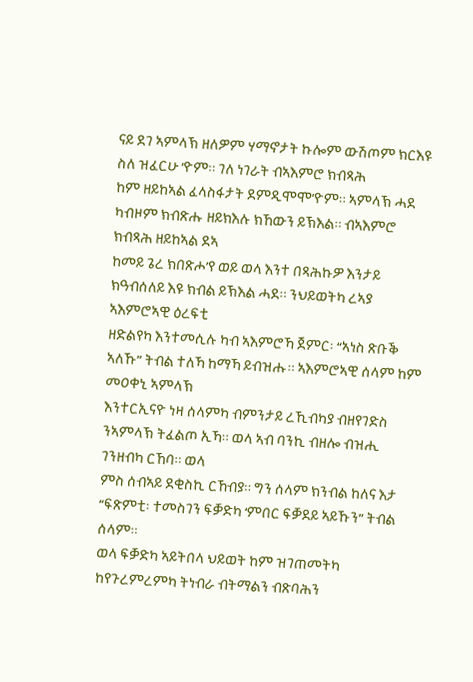ናይ ደገ ኣምላኽ ዘለዎም ሃማኖታት ኩሎም ውሽጦም ክርእዩ ስለ ዝፈርሁ ‘ዮም። ገለ ነገራት ብኣእምሮ ክብጻሕ
ከም ዘይከኣል ፈላስፋታት ደምዲሞሞ’ዮም። ኣምላኽ ሓደ ካብዞም ክብጽሑ ዘይክእሉ ክኸውን ይኽእል። ብኣእምሮ ክብጻሕ ዘይከኣል ደኣ
ከመይ ጌረ ክበጽሖ’የ ወይ ወላ እንተ በጻሕኩዎ እንታይ ክዓብሰለይ እዩ ክብል ይኽእል ሓደ። ንህይወትካ ረኣያ ኣእምሮኣዊ ዕረፍቲ
ዘድልየካ እንተመሲሉ ካብ ኣእምሮኻ ጀምር፡ “ኣነስ ጽቡቕ ኣለኹ” ትብል ተለኻ ከማኻ ይብዝሑ። ኣእምሮኣዊ ሰላም ከም መዐቀኒ ኣምላኽ
እንተርኢናዮ ነዛ ሰላምካ ብምንታይ ረኺብካያ ብዘየገድስ ንኣምላኽ ትፈልጦ ኢኻ። ወላ ኣብ ባንኪ ብዘሎ ብዝሒ ገንዘብካ ርኸባ። ወላ
ምስ ሰብኣይ ደቂስኪ ርኸብያ። ግን ሰላም ክንብል ከለና እታ “ፍጽምቲ፡ ተመስገን ፍቓድካ ‘ምበር ፍቓደይ ኣይኹን” ትብል ሰላም።
ወላ ፍቓድካ ኣይትበላ ህይወት ከም ዝገጠመትካ ከየጉረምረምካ ትነብራ ብትማልን ብጽባሕን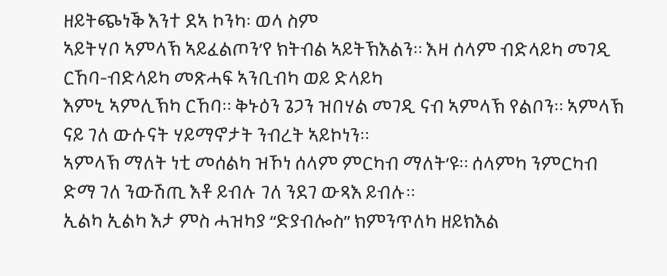ዘይትጭነቕ እንተ ደኣ ኮንካ፡ ወላ ስም
ኣይትሃቦ ኣምላኽ ኣይፈልጦን’የ ክትብል ኣይትኽእልን። እዛ ሰላም ብድላይካ መገዲ ርኸባ-ብድላይካ መጽሓፍ ኣንቢብካ ወይ ድላይካ
እምኒ ኣምሊኽካ ርኸባ። ቅኑዕን ጌጋን ዝበሃል መገዲ ናብ ኣምላኽ የልቦን። ኣምላኽ ናይ ገለ ውሱናት ሃይማኖታት ንብረት ኣይኮነን።
ኣምላኽ ማለት ነቲ መሰልካ ዝኾነ ሰላም ምርካብ ማለት’ዩ። ሰላምካ ንምርካብ ድማ ገለ ንውሽጢ እቶ ይብሉ ገለ ንደገ ውጻእ ይብሉ።
ኢልካ ኢልካ እታ ምስ ሓዝካያ “ድያብሎስ” ክምንጥለካ ዘይክእል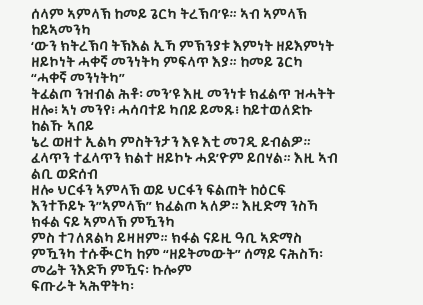ሰላም ኣምላኽ ከመይ ጌርካ ትረኽባ’ዩ። ኣብ ኣምላኽ ከይኣመንካ
‘ውን ክትረኽባ ትኽእል ኢኻ ምኽንያቱ እምነት ዘይእምነት ዘይኮነት ሓቀኛ መንነትካ ምፍላጥ እያ። ከመይ ጌርካ “ሓቀኛ መንነትካ”
ትፈልጦ ንዝብል ሕቶ፡ መን’ዩ እዚ መንነቱ ክፈልጥ ዝሓትት ዘሎ፧ ኣነ መንየ፧ ሓሳባተይ ካበይ ይመጹ፧ ከይተወለድኩ ከልኹ ኣበይ
ኔረ ወዘተ ኢልካ ምስትንታን እዩ እቲ መገዲ ይብልዎ። ፈላጥን ተፈላጥን ክልተ ዘይኮኑ ሓደ’ዮም ይበሃል። እዚ ኣብ ልቢ ወድሰብ
ዘሎ ህርፋን ኣምላኽ ወይ ህርፋን ፍልጠት ከዕርፍ እንተኾይኑ ን”ኣምላኽ” ክፈልጦ ኣለዎ። እዚድማ ንስኻ ክፋል ናይ ኣምላኽ ምዃንካ
ምስ ተገለጸልካ ይዛዘም። ክፋል ናይዚ ዓቢ ኣድማስ ምዃንካ ተሱቚርካ ከም “ዘይትመውት” ሰማይ ናሕስኻ፡ መሬት ንእድኻ ምዃና፡ ኩሎም
ፍጡራት ኣሕዋትካ፡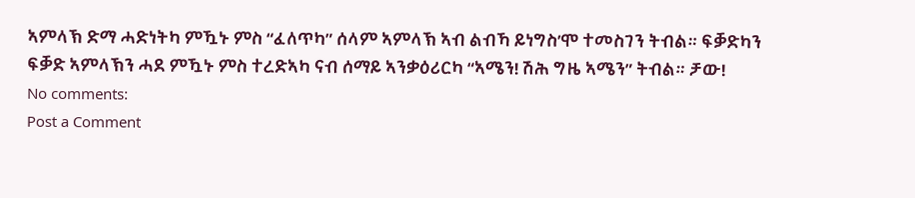ኣምላኽ ድማ ሓድነትካ ምዃኑ ምስ “ፈለጥካ” ሰላም ኣምላኽ ኣብ ልብኻ ይነግስ’ሞ ተመስገን ትብል። ፍቓድካን
ፍቓድ ኣምላኽን ሓደ ምዃኑ ምስ ተረድኣካ ናብ ሰማይ ኣንቃዕሪርካ “ኣሜን! ሽሕ ግዜ ኣሜን” ትብል። ቻው!
No comments:
Post a Comment